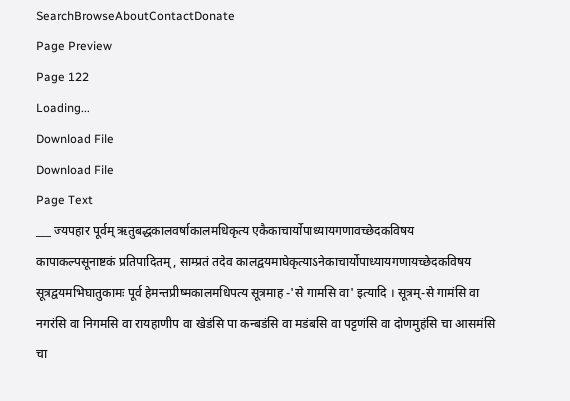SearchBrowseAboutContactDonate
Page Preview
Page 122
Loading...
Download File
Download File
Page Text
___ ज्यपहार पूर्वम् ऋतुबद्धकालवर्षाकालमधिकृत्य एकैकाचार्योपाध्यायगणावच्छेदकविषय कापाकल्पसूनाष्टकं प्रतिपादितम्, साम्प्रतं तदेव कालद्वयमाघेकृत्याऽनेकाचार्योपाध्यायगणायच्छेदकविषय सूत्रद्वयमभिघातुकामः पूर्व हेमन्तप्रीष्मकालमधिपत्य सूत्रमाह -'से गामसि वा' इत्यादि । सूत्रम्-से गामंसि वा नगरंसि वा निगमसि वा रायहाणीप वा खेडंसि पा कन्बडंसि वा मडंबसि वा पट्टणंसि वा दोणमुहंसि चा आसमंसि चा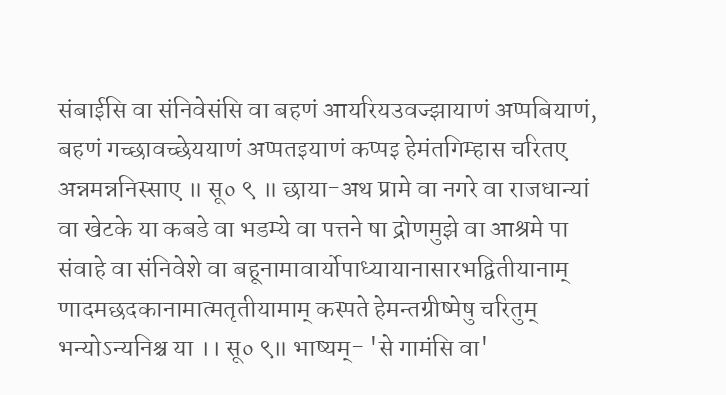संबाईसि वा संनिवेसंसि वा बहणं आयरियउवज्झायाणं अप्पबियाणं, बहणं गच्छावच्छेययाणं अप्पतइयाणं कप्पइ हेमंतगिम्हास चरितए अन्नमन्ननिस्साए ॥ सू० ९ ॥ छाया-अथ प्रामे वा नगरे वा राजधान्यां वा खेटके या कबडे वा भडम्ये वा पत्तने षा द्रोणमुझे वा आश्रमे पा संवाहे वा संनिवेशे वा बहूनामावार्योपाध्यायानासारभद्वितीयानाम् णादमछदकानामात्मतृतीयामाम् कस्पते हेमन्तग्रीष्मेषु चरितुम् भन्योऽन्यनिश्च या ।। सू० ९॥ भाष्यम्- 'से गामंसि वा'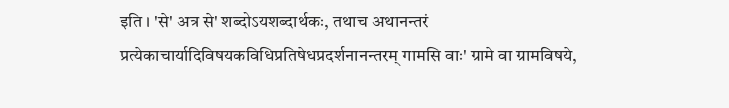इति । 'से' अत्र से' शब्दोऽयशब्दार्थकः, तथाच अथानन्तरं प्रत्येकाचार्यादिविषयकविधिप्रतिषेधप्रदर्शनानन्तरम् गामसि वाः' ग्रामे वा ग्रामविषये,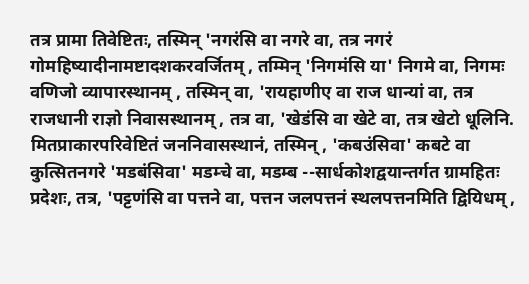तत्र प्रामा तिवेष्टितः, तस्मिन् 'नगरंसि वा नगरे वा, तत्र नगरं गोमहिष्यादीनामष्टादशकरवर्जितम् , तम्मिन् 'निगमंसि या' निगमे वा, निगमः वणिजो व्यापारस्थानम् , तस्मिन् वा, 'रायहाणीए वा राज धान्यां वा, तत्र राजधानी राज्ञो निवासस्थानम् , तत्र वा, 'खेडंसि वा खेटे वा, तत्र खेटो धूलिनि. मितप्राकारपरिवेष्टितं जननिवासस्थानं, तस्मिन् , 'कबउंसिवा' कबटे वा कुत्सितनगरे 'मडबंसिवा' मडम्चे वा, मडम्ब --सार्धकोशद्वयान्तर्गत ग्रामहितः प्रदेशः, तत्र, 'पट्टणंसि वा पत्तने वा, पत्तन जलपत्तनं स्थलपत्तनमिति द्वियिधम् ,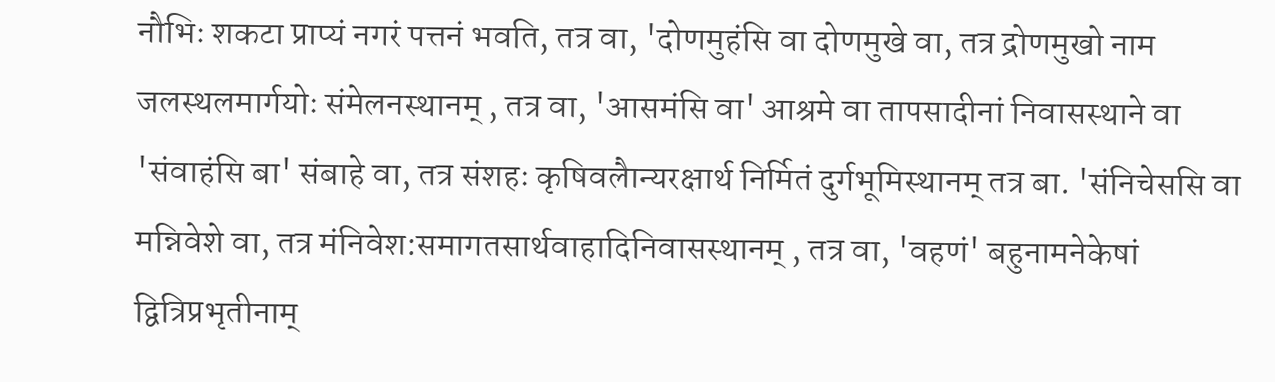नौभिः शकटा प्राप्यं नगरं पत्तनं भवति, तत्र वा, 'दोणमुहंसि वा दोणमुखे वा, तत्र द्रोणमुखो नाम जलस्थलमार्गयोः संमेलनस्थानम् , तत्र वा, 'आसमंसि वा' आश्रमे वा तापसादीनां निवासस्थाने वा 'संवाहंसि बा' संबाहे वा, तत्र संशहः कृषिवलैान्यरक्षार्थ निर्मितं दुर्गभूमिस्थानम् तत्र बा. 'संनिचेससि वा मन्निवेशे वा, तत्र मंनिवेश:समागतसार्थवाहादिनिवासस्थानम् , तत्र वा, 'वहणं' बहुनामनेकेषां द्वित्रिप्रभृतीनाम्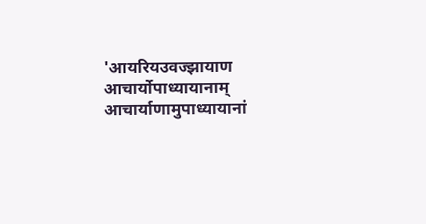'आयरियउवज्झायाण आचार्योपाध्यायानाम् आचार्याणामुपाध्यायानां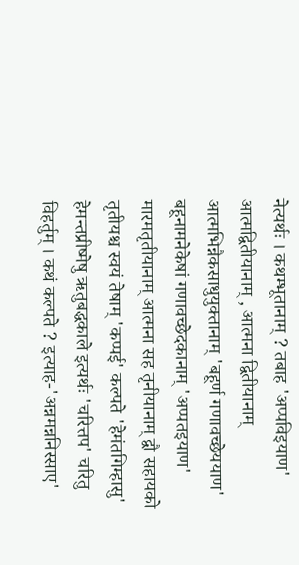नेत्यर्थः । कथम्भूतानाम् ? तबाह 'अप्पविइयाण' आत्मद्वितीयानाम् , आत्मना द्वितीयानाम् आत्मभिन्नैकसाधुयुक्तानाम् 'बहूर्ण गणावच्छेययाण' बहूनामनेकेषां गणावच्छेदकानाम् 'अप्पतइयाण' मारमतृतीयानाम् आत्मना सह तृनीयानाम् द्वौ सहायको तृतीयश्च स्वयं तेषाम् 'कप्पई' कल्पते 'हेमंतगिम्हासु' हेमन्तप्रीष्मेषु ऋतुबद्धकाले इत्यर्थः 'चरित्तप' चरितु विहर्तुम् । कथं कल्पते ? इत्याह-'अन्नमन्ननिस्साए'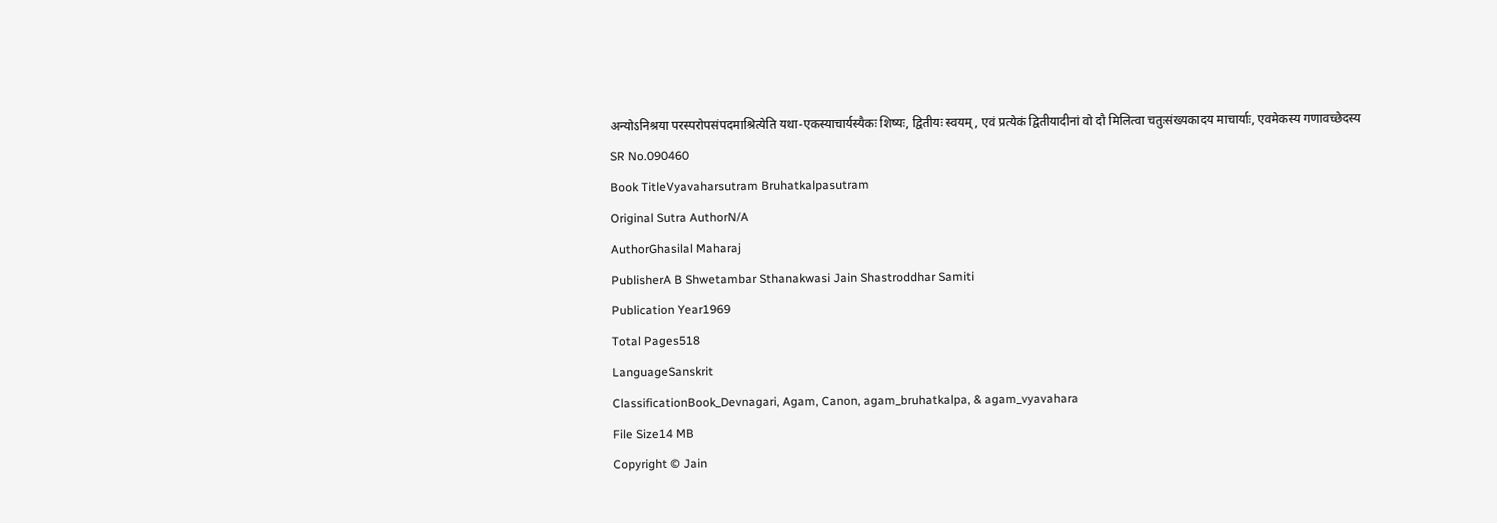अन्योऽनिश्रया परस्परोपसंपदमाश्रित्येति यथा-एकस्याचार्यस्यैकः शिष्यः, द्वितीयः स्वयम्, एवं प्रत्येकं द्वितीयादीनां वो दौ मिलित्वा चतुःसंख्यकादय माचार्याः, एवमेकस्य गणावच्छेदस्य
SR No.090460
Book TitleVyavaharsutram Bruhatkalpasutram
Original Sutra AuthorN/A
AuthorGhasilal Maharaj
PublisherA B Shwetambar Sthanakwasi Jain Shastroddhar Samiti
Publication Year1969
Total Pages518
LanguageSanskrit
ClassificationBook_Devnagari, Agam, Canon, agam_bruhatkalpa, & agam_vyavahara
File Size14 MB
Copyright © Jain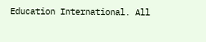Education International. All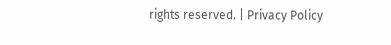rights reserved. | Privacy Policy